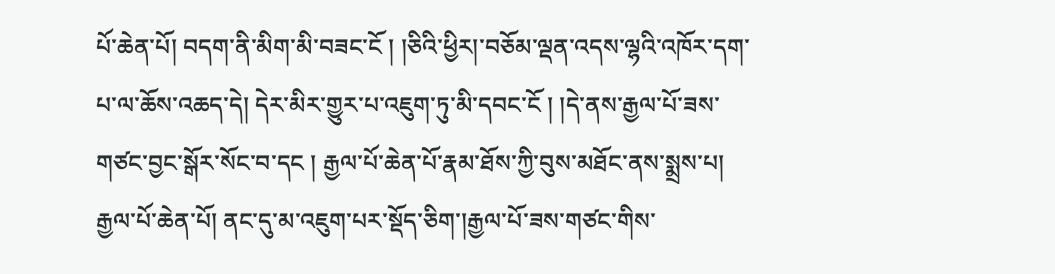པོ་ཆེན་པོ། བདག་ནི་མིག་མི་བཟང་ངོ ། །ཅིའི་ཕྱིར།་བཅོམ་ལྡན་འདས་ལྷའི་འཁོར་དག་པ་ལ་ཆོས་འཆད་དེ། དེར་མིར་གྱུར་པ་འཇུག་ཏུ་མི་དབང་ངོ ། །དེ་ནས་རྒྱལ་པོ་ཟས་གཙང་བྱང་སྒོར་སོང་བ་དང ། རྒྱལ་པོ་ཆེན་པོ་རྣམ་ཐོས་ཀྱི་བུས་མཐོང་ནས་སྨྲས་པ། རྒྱལ་པོ་ཆེན་པོ། ནང་དུ་མ་འཇུག་པར་སྡོད་ཅིག་།རྒྱལ་པོ་ཟས་གཙང་གིས་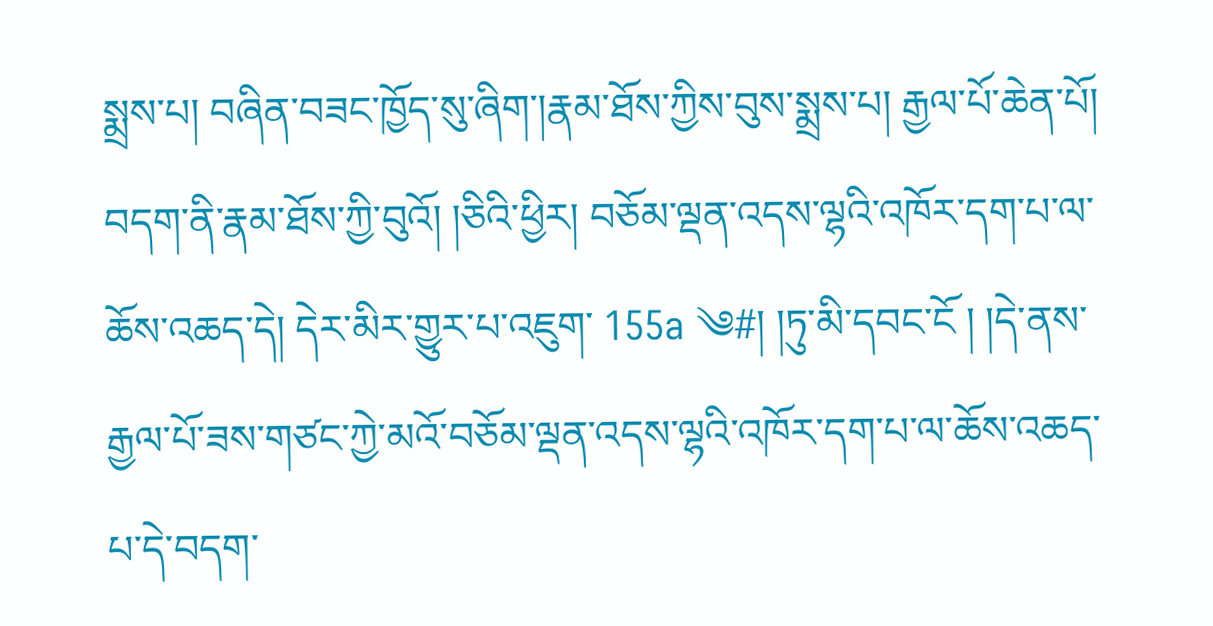སྨྲས་པ། བཞིན་བཟང་ཁྱོད་སུ་ཞིག་།རྣམ་ཐོས་ཀྱིས་བུས་སྨྲས་པ། རྒྱལ་པོ་ཆེན་པོ། བདག་ནི་རྣམ་ཐོས་ཀྱི་བུའོ། །ཅིའི་ཕྱིར། བཅོམ་ལྡན་འདས་ལྷའི་འཁོར་དག་པ་ལ་ཆོས་འཆད་དེ། དེར་མིར་གྱུར་པ་འཇུག་ 155a ༄#། །ཏུ་མི་དབང་ངོ ། །དེ་ནས་རྒྱལ་པོ་ཟས་གཙང་ཀྱེ་མའོ་བཅོམ་ལྡན་འདས་ལྷའི་འཁོར་དག་པ་ལ་ཆོས་འཆད་པ་དེ་བདག་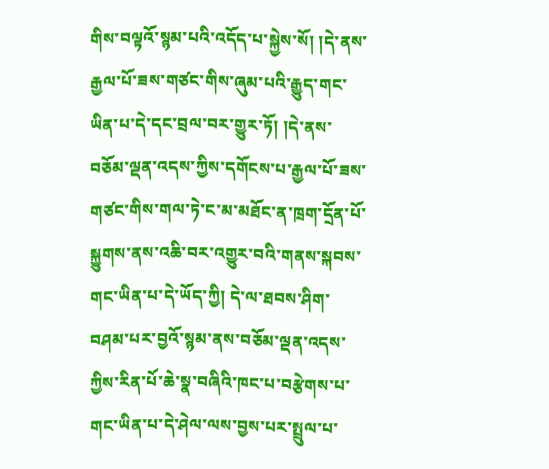གིས་བལྟའོ་སྙམ་པའི་འདོད་པ་སྐྱེས་སོ། །དེ་ནས་རྒྱལ་པོ་ཟས་གཙང་གིས་ཞུམ་པའི་རྒྱུད་གང་ཡིན་པ་དེ་དང་བྲལ་བར་གྱུར་ཏོ། །དེ་ནས་བཅོམ་ལྡན་འདས་ཀྱིས་དགོངས་པ་རྒྱལ་པོ་ཟས་གཙང་གིས་གལ་ཏེ་ང་མ་མཐོང་ན་ཁྲག་དྲོན་པོ་སྐྱུགས་ནས་འཆི་བར་འགྱུར་བའི་གནས་སྐབས་གང་ཡིན་པ་དེ་ཡོད་ཀྱི། དེ་ལ་ཐབས་ཤིག་བཤམ་པར་བྱའོ་སྙམ་ནས་བཅོམ་ལྡན་འདས་ཀྱིས་རིན་པོ་ཆེ་སྣ་བཞིའི་ཁང་པ་བརྩེགས་པ་གང་ཡིན་པ་དེ་ཤེལ་ལས་བྱས་པར་སྤྲུལ་པ་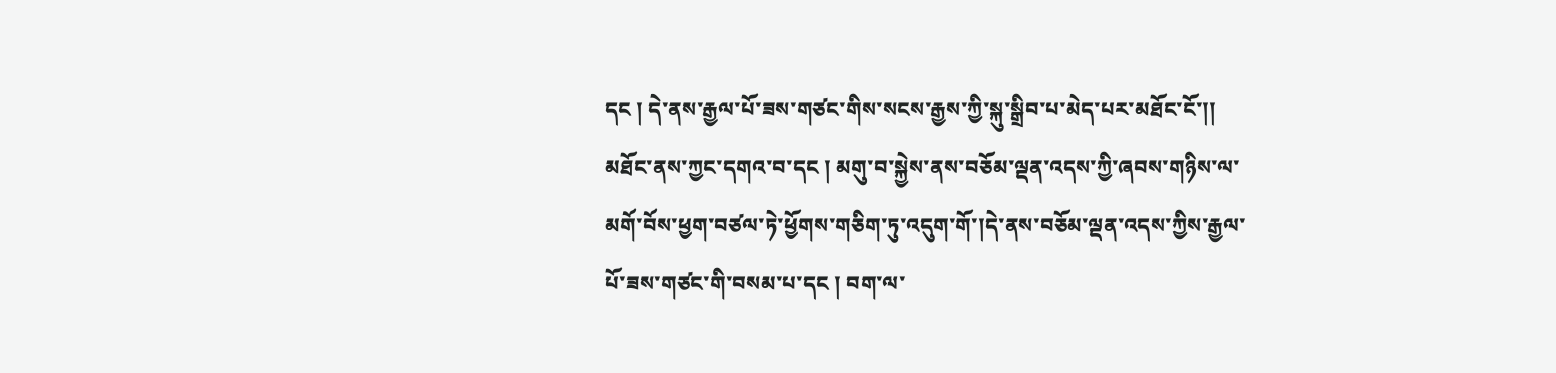དང ། དེ་ནས་རྒྱལ་པོ་ཟས་གཙང་གིས་སངས་རྒྱས་ཀྱི་སྐུ་སྒྲིབ་པ་མེད་པར་མཐོང་ངོ་།། མཐོང་ནས་ཀྱང་དགའ་བ་དང ། མགུ་བ་སྐྱེས་ནས་བཅོམ་ལྡན་འདས་ཀྱི་ཞབས་གཉིས་ལ་མགོ་བོས་ཕྱག་བཙལ་ཏེ་ཕྱོགས་གཅིག་ཏུ་འདུག་གོ་།དེ་ནས་བཅོམ་ལྡན་འདས་ཀྱིས་རྒྱལ་པོ་ཟས་གཙང་གི་བསམ་པ་དང ། བག་ལ་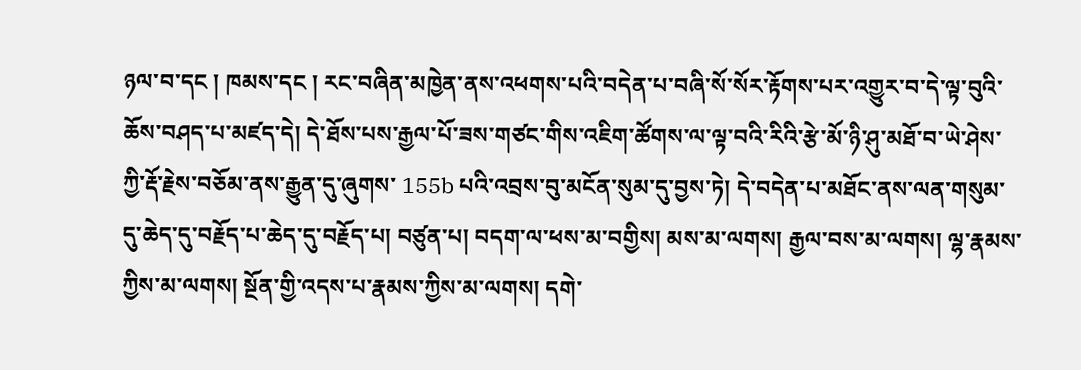ཉལ་བ་དང ། ཁམས་དང ། རང་བཞིན་མཁྱེན་ནས་འཕགས་པའི་བདེན་པ་བཞི་སོ་སོར་རྟོགས་པར་འགྱུར་བ་དེ་ལྟ་བུའི་ཆོས་བཤད་པ་མཛད་དེ། དེ་ཐོས་པས་རྒྱལ་པོ་ཟས་གཙང་གིས་འཇིག་ཚོགས་ལ་ལྟ་བའི་རིའི་རྩེ་མོ་ཉི་ཤུ་མཐོ་བ་ཡེ་ཤེས་ཀྱི་རྡོ་རྗེས་བཅོམ་ནས་རྒྱུན་དུ་ཞུགས་ 155b པའི་འབྲས་བུ་མངོན་སུམ་དུ་བྱས་ཏེ། དེ་བདེན་པ་མཐོང་ནས་ལན་གསུམ་དུ་ཆེད་དུ་བརྗོད་པ་ཆེད་དུ་བརྗོད་པ། བཙུན་པ། བདག་ལ་ཕས་མ་བགྱིས། མས་མ་ལགས། རྒྱལ་བས་མ་ལགས། ལྷ་རྣམས་ཀྱིས་མ་ལགས། སྔོན་གྱི་འདས་པ་རྣམས་ཀྱིས་མ་ལགས། དགེ་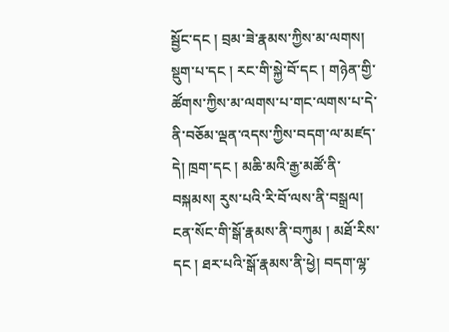སྦྱོང་དང ། བྲམ་ཟེ་རྣམས་ཀྱིས་མ་ལགས། སྡུག་པ་དང ། རང་གི་སྐྱེ་བོ་དང ། གཉེན་གྱི་ཚོགས་ཀྱིས་མ་ལགས་པ་གང་ལགས་པ་དེ་ནི་བཅོམ་ལྡན་འདས་ཀྱིས་བདག་ལ་མཛད་དེ། ཁྲག་དང ། མཆི་མའི་རྒྱ་མཚོ་ནི་བསྐམས། རུས་པའི་རི་བོ་ལས་ནི་བསྒྲལ། ངན་སོང་གི་སྒོ་རྣམས་ནི་བཀུམ ། མཐོ་རིས་དང ། ཐར་པའི་སྒོ་རྣམས་ནི་ཕྱེ། བདག་ལྷ་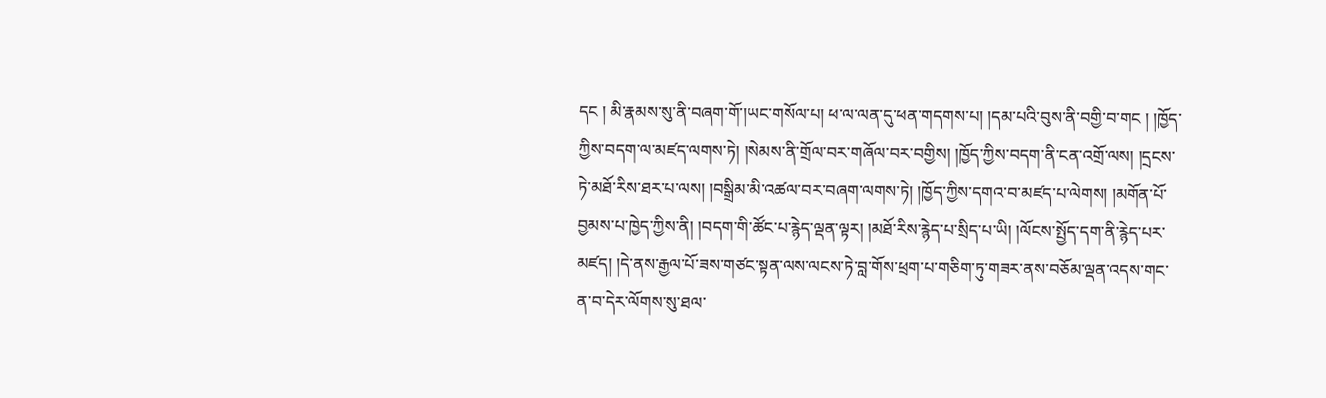དང ། མི་རྣམས་སུ་ནི་བཞག་གོ་།ཡང་གསོལ་པ། ཕ་ལ་ལན་དུ་ཕན་གདགས་པ། །དམ་པའི་བུས་ནི་བགྱི་བ་གང ། །ཁྱོད་ཀྱིས་བདག་ལ་མཛད་ལགས་ཏེ། །སེམས་ནི་གྲོལ་བར་གཞོལ་བར་བགྱིས། །ཁྱོད་ཀྱིས་བདག་ནི་ངན་འགྲོ་ལས། །དྲངས་ཏེ་མཐོ་རིས་ཐར་པ་ལས། །བསྒྲིམ་མི་འཚལ་བར་བཞག་ལགས་ཏེ། །ཁྱོད་ཀྱིས་དགའ་བ་མཛད་པ་ལེགས། །མགོན་པོ་བྱམས་པ་ཁྱེད་ཀྱིས་ནི། །བདག་གི་ཚོང་པ་རྙེད་ལྡན་ལྟར། །མཐོ་རིས་རྙེད་པ་སྲིད་པ་ཡི། །ལོངས་སྤྱོད་དག་ནི་རྙེད་པར་མཛད། །དེ་ནས་རྒྱལ་པོ་ཟས་གཙང་སྟན་ལས་ལངས་ཏེ་བླ་གོས་ཕྲག་པ་གཅིག་ཏུ་གཟར་ནས་བཅོམ་ལྡན་འདས་གང་ན་བ་དེར་ལོགས་སུ་ཐལ་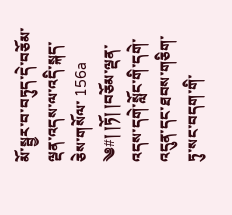མོ་སྦྱར་བ་བཏུད་དེ་བཅོམ་ལྡན་འདས་ལ་འདི་སྐད་ཅེས་གསོལ་ 156a ༄#། །ཏོ། །བཅོམ་ལྡན་འདས་དགེ་སློང་གི་དགེ་འདུན་དང་ཐབས་གཅིག་ཏུ་སང་བདག་གི་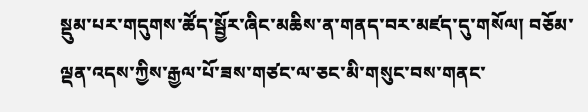སྡུམ་པར་གདུགས་ཚོད་སྦྱོར་ཞིང་མཆིས་ན་གནད་བར་མཛད་དུ་གསོལ། བཅོམ་ལྡན་འདས་ཀྱིས་རྒྱལ་པོ་ཟས་གཙང་ལ་ཅང་མི་གསུང་བས་གནང་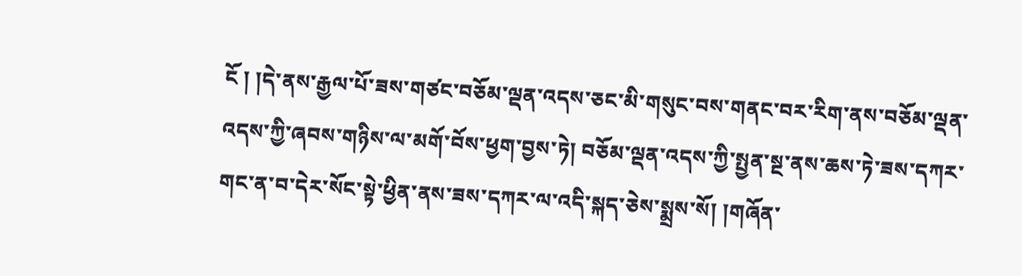ངོ ། །དེ་ནས་རྒྱལ་པོ་ཟས་གཙང་བཅོམ་ལྡན་འདས་ཅང་མི་གསུང་བས་གནང་བར་རིག་ནས་བཅོམ་ལྡན་འདས་ཀྱི་ཞབས་གཉིས་ལ་མགོ་བོས་ཕྱག་བྱས་ཏེ། བཅོམ་ལྡན་འདས་ཀྱི་སྤྱན་སྔ་ནས་ཆས་ཏེ་ཟས་དཀར་གང་ན་བ་དེར་སོང་སྟེ་ཕྱིན་ནས་ཟས་དཀར་ལ་འདི་སྐད་ཅེས་སྨྲས་སོ། །གཞོན་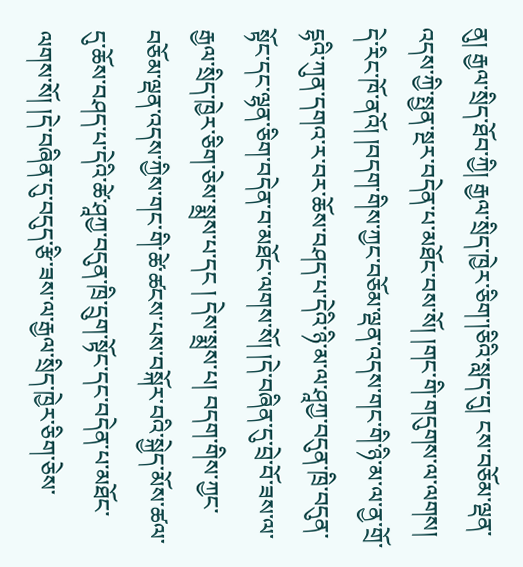ནུ། རྒྱལ་སྲིད་ཐོབ་ཀྱི། རྒྱལ་སྲིད་ཁྱེར་ཅིག་།ཅིའི་སླད་དུ། ངས་བཅོམ་ལྡན་འདས་ཀྱི་སྤྱན་སྔར་བདེན་པ་མཐོང་བས་སོ། །གང་གི་གདུགས་ལ་ལགས། དེ་རིང་ཁོ་ནའོ། །བདག་གིས་ཀྱང་བཅོམ་ལྡན་འདས་གང་གི་ཉི་མ་ལ་ནྱ་གྲོ་དྷའི་ཀུན་དགའ་ར་བར་ཆོས་བཤད་པ་དེའི་ཉི་མ་ལ་ཤཱཀྱ་བདུན་ཁྲི་བདུན་སྟོང་དང་ལྷན་ཅིག་བདེན་བ་མཐོང་ལགས་སོ། །དེ་བཞིན་དུ་བྲེ་བོ་ཟས་ལ་རྒྱལ་སྲིད་ཁྱེར་ཅིག་ཅེས་སྨྲས་པ་དང ། དེས་སྨྲས་པ། བདག་གིས་ཀྱང་བཅོམ་ལྡན་འདས་ཀྱིས་གང་གི་ཚེ་ཚངས་པས་བསྐོར་བའི་སྐྱེད་མོས་ཚལ་དུ་ཆོས་བཤད་པ་དེའི་ཚེ་ཤཱཀྱ་བདུན་ཁྲི་དྲུག་སྟོང་དང་བདེན་པ་མཐོང་ལགས་སོ། །དེ་བཞིན་དུ་བདུད་རྩི་ཟས་ལ་རྒྱལ་སྲིད་ཁྱེར་ཅིག་ཅེས་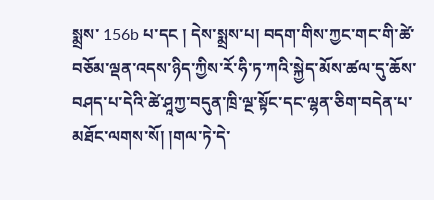སྨྲས་ 156b པ་དང ། དེས་སྨྲས་པ། བདག་གིས་ཀྱང་གང་གི་ཚེ་བཅོམ་ལྡན་འདས་ཉིད་ཀྱིས་རོ་ཧི་ཏ་ཀའི་སྐྱེད་མོས་ཚལ་དུ་ཆོས་བཤད་པ་དེའི་ཚེ་ཤཱཀྱ་བདུན་ཁྲི་ལྔ་སྟོང་དང་ལྷན་ཅིག་བདེན་པ་མཐོང་ལགས་སོ། །གལ་ཏེ་དེ་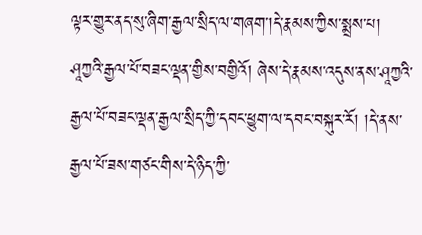ལྟར་གྱུར་ནད་སུ་ཞིག་རྒྱལ་སྲིད་ལ་གཞག་།དེ་རྣམས་ཀྱིས་སྨྲས་པ། ཤཱཀྱའི་རྒྱལ་པོ་བཟང་ལྡན་གྱིས་བགྱིའོ། ཞེས་དེ་རྣམས་འདུས་ནས་ཤཱཀྱའི་རྒྱལ་པོ་བཟང་ལྡན་རྒྱལ་སྲིད་ཀྱི་དབང་ཕྱུག་ལ་དབང་བསྐུར་རོ། །དེ་ནས་རྒྱལ་པོ་ཟས་གཙང་གིས་དེ་ཉིད་ཀྱི་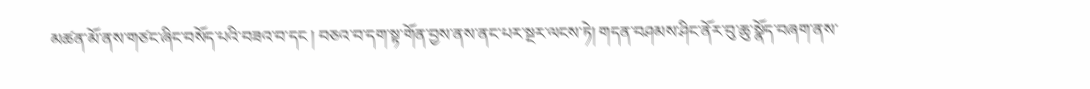མཚན་མོ་ནས་གཙང་ཞིང་བསོད་པའི་བཟའ་བ་དང ། བཅའ་བ་དག་སྟ་གོན་བྱས་ནས་ནང་པར་སྔར་ལངས་ཏེ། གདན་བཤམས་ཤིང་ནོར་བུ་ཆུ་སྣོད་བཞག་ནས་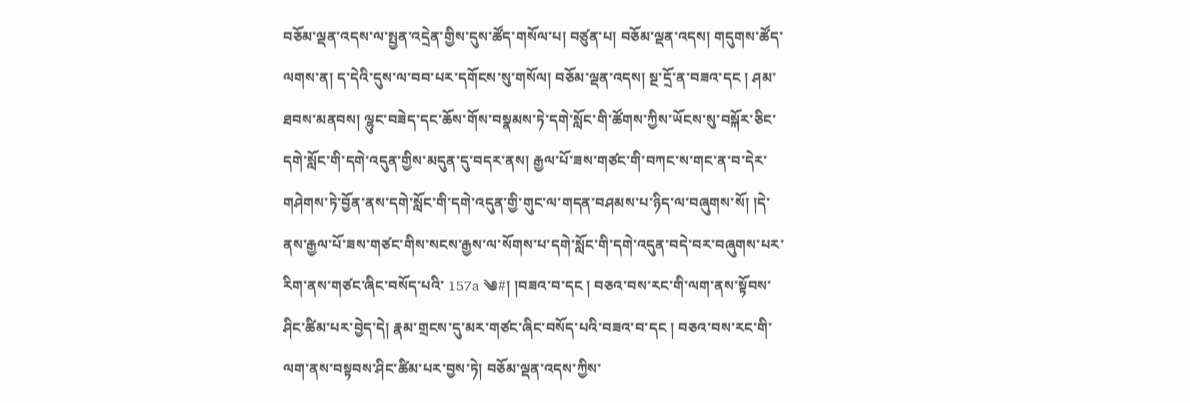བཅོམ་ལྡན་འདས་ལ་སྤྱན་འདྲེན་གྱིས་དུས་ཚོད་གསོལ་པ། བཙུན་པ། བཅོམ་ལྡན་འདས། གདུགས་ཚོད་ལགས་ན། ད་དེའི་དུས་ལ་བབ་པར་དགོངས་སུ་གསོལ། བཅོམ་ལྡན་འདས། སྔ་དྲོ་ན་བཟའ་དང ། ཤམ་ཐབས་མནབས། ལྷུང་བཟེད་དང་ཆོས་གོས་བསྣམས་ཏེ་དགེ་སློང་གི་ཚོགས་ཀྱིས་ཡོངས་སུ་བསྐོར་ཅིང་དགེ་སློང་གི་དགེ་འདུན་གྱིས་མདུན་དུ་བདར་ནས། རྒྱལ་པོ་ཟས་གཙང་གི་བཀང་ས་གང་ན་བ་དེར་གཤེགས་ཏེ་བྱོན་ནས་དགེ་སློང་གི་དགེ་འདུན་གྱི་གུང་ལ་གདན་བཤམས་པ་ཉིད་ལ་བཞུགས་སོ། །དེ་ནས་རྒྱལ་པོ་ཟས་གཙང་གིས་སངས་རྒྱས་ལ་སོགས་པ་དགེ་སློང་གི་དགེ་འདུན་བདེ་བར་བཞུགས་པར་རིག་ནས་གཙང་ཞིང་བསོད་པའི་ 157a ༄#། །བཟའ་བ་དང ། བཅའ་བས་རང་གི་ལག་ནས་སྟོབས་ཤིང་ཚིམ་པར་བྱེད་དེ། རྣམ་གྲངས་དུ་མར་གཙང་ཞིང་བསོད་པའི་བཟའ་བ་དང ། བཅའ་བས་རང་གི་ལག་ནས་བསྟབས་ཤིང་ཚིམ་པར་བྱས་ཏེ། བཅོམ་ལྡན་འདས་ཀྱིས་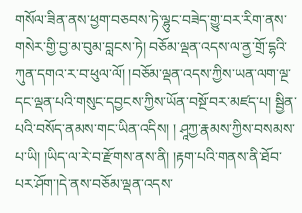གསོལ་ཟིན་ནས་ཕྱག་བཅབས་ཏེ་ལྷུང་བཟེད་གྱུ་བར་རིག་ནས་གསེར་གྱི་བྱ་མ་བུམ་བླངས་ཏེ། བཅོམ་ལྡན་འདས་ལ་ནྱ་གྲོ་དྷའི་ཀུན་དགའ་ར་བ་ཕུལ་ལོ། །བཅོམ་ལྡན་འདས་ཀྱིས་ཡན་ལག་ལྔ་དང་ལྡན་པའི་གསུང་དབྱངས་ཀྱིས་ཡོན་བསྔོ་བར་མཛད་པ། སྦྱིན་པའི་བསོད་ནམས་གང་ཡིན་འདིས། ། ཤཱཀྱ་རྣམས་ཀྱིས་བསམས་པ་ཡི། །ཡིད་ལ་རེ་བ་རྫོགས་ནས་ནི། །རྟག་པའི་གནས་ནི་ཐོབ་པར་ཤོག་།དེ་ནས་བཅོམ་ལྡན་འདས་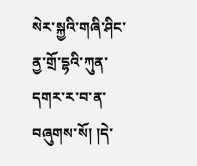སེར་སྐྱའི་གཞི་ཤིང་ནྱ་གྲོ་དྷའི་ཀུན་དགར་ར་བ་ན་བཞུགས་སོ། །དེ་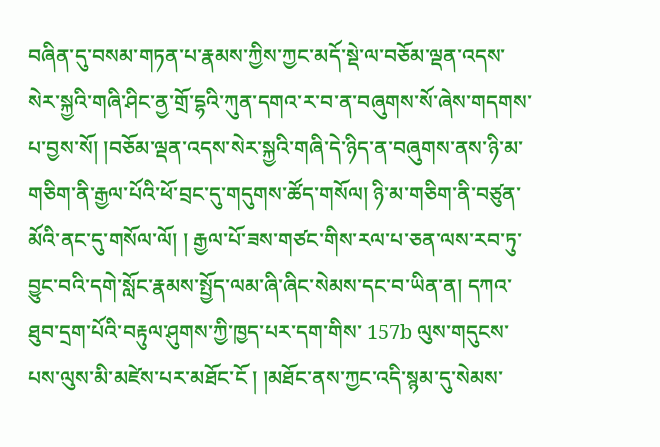བཞིན་དུ་བསམ་གཏན་པ་རྣམས་ཀྱིས་ཀྱང་མདོ་སྡེ་ལ་བཅོམ་ལྡན་འདས་སེར་སྐྱའི་གཞི་ཤིང་ནྱ་གྲོ་དྷའི་ཀུན་དགའ་ར་བ་ན་བཞུགས་སོ་ཞེས་གདགས་པ་བྱས་སོ། །བཅོམ་ལྡན་འདས་སེར་སྐྱའི་གཞི་དེ་ཉིད་ན་བཞུགས་ནས་ཉི་མ་གཅིག་ནི་རྒྱལ་པོའི་ཕོ་བྲང་དུ་གདུགས་ཚོད་གསོལ། ཉི་མ་གཅིག་ནི་བཙུན་མོའི་ནང་དུ་གསོལ་ལོ། ། རྒྱལ་པོ་ཟས་གཙང་གིས་རལ་པ་ཅན་ལས་རབ་ཏུ་བྱུང་བའི་དགེ་སློང་རྣམས་སྤྱོད་ལམ་ཞི་ཞིང་སེམས་དང་བ་ཡིན་ན། དཀའ་ཐུབ་དྲག་པོའི་བརྟུལ་ཤུགས་ཀྱི་ཁྱད་པར་དག་གིས་ 157b ལུས་གདུངས་པས་ལུས་མི་མཛེས་པར་མཐོང་ངོ ། །མཐོང་ནས་ཀྱང་འདི་སྙམ་དུ་སེམས་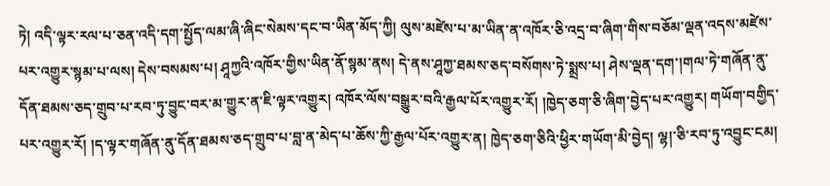ཏེ། འདི་ལྟར་རལ་པ་ཅན་འདི་དག་སྤྱོད་ལམ་ཞི་ཞིང་སེམས་དང་བ་ཡིན་མོད་ཀྱི། ལུས་མཛེས་པ་མ་ཡིན་ན་འཁོར་ཅི་འདྲ་བ་ཞིག་གིས་བཅོམ་ལྡན་འདས་མཛེས་པར་འགྱུར་སྙམ་པ་ལས། དེས་བསམས་པ། ཤཱཀྱའི་འཁོར་གྱིས་ཡིན་ནོ་སྙམ་ནས། དེ་ནས་ཤཱཀྱ་ཐམས་ཅད་བསོགས་ཏེ་སྨྲས་པ། ཤེས་ལྡན་དག་།གལ་ཏེ་གཞོན་ནུ་དོན་ཐམས་ཅད་གྲུབ་པ་རབ་ཏུ་བྱུང་བར་མ་གྱུར་ན་ཇི་ལྟར་འགྱུར། འཁོར་ལོས་བསྒྱུར་བའི་རྒྱལ་པོར་འགྱུར་རོ། །ཁྱེད་ཅག་ཅི་ཞིག་བྱེད་པར་འགྱུར། གཡོག་བགྱིད་པར་འགྱུར་རོ། །ད་ལྟར་གཞོན་ནུ་དོན་ཐམས་ཅད་གྲུབ་པ་བླ་ན་མེད་པ་ཆོས་ཀྱི་རྒྱལ་པོར་འགྱུར་ན། ཁྱེད་ཅག་ཅིའི་ཕྱིར་གཡོག་མི་བྱེད། ལྷ།་ཅི་རབ་ཏུ་འབྱུང་ངམ།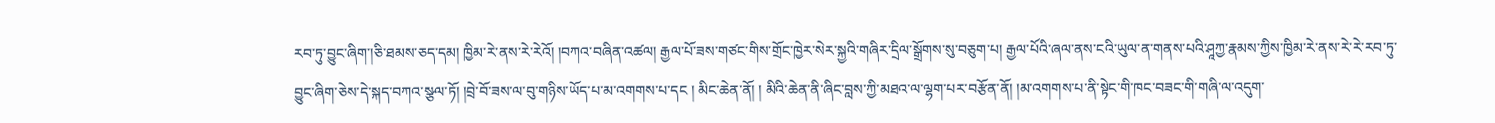རབ་ཏུ་བྱུང་ཞིག་།ཅི་ཐམས་ཅད་དམ། ཁྱིམ་རེ་ནས་རེ་རེའོ། །བཀའ་བཞིན་འཚལ། རྒྱལ་པོ་ཟས་གཙང་གིས་གྲོང་ཁྱེར་སེར་སྐྱའི་གཞིར་དྲིལ་སྒྲོགས་སུ་བཅུག་པ། རྒྱལ་པོའི་ཞལ་ནས་ངའི་ཡུལ་ན་གནས་པའི་ཤཱཀྱ་རྣམས་ཀྱིས་ཁྱིམ་རེ་ནས་རེ་རེ་རབ་ཏུ་བྱུང་ཞིག་ཅེས་དེ་སྐད་བཀའ་སྩལ་ཏོ། །བྲེ་བོ་ཟས་ལ་བུ་གཉིས་ཡོད་པ་མ་འགགས་པ་དང ། མིང་ཆེན་ནོ། ། མིའི་ཆེན་ནི་ཞིང་བླས་ཀྱི་མཐའ་ལ་ལྷག་པར་བརྩོན་ནོ། །མ་འགགས་པ་ནི་སྟེང་གི་ཁང་བཟང་གི་གཞི་ལ་འདུག་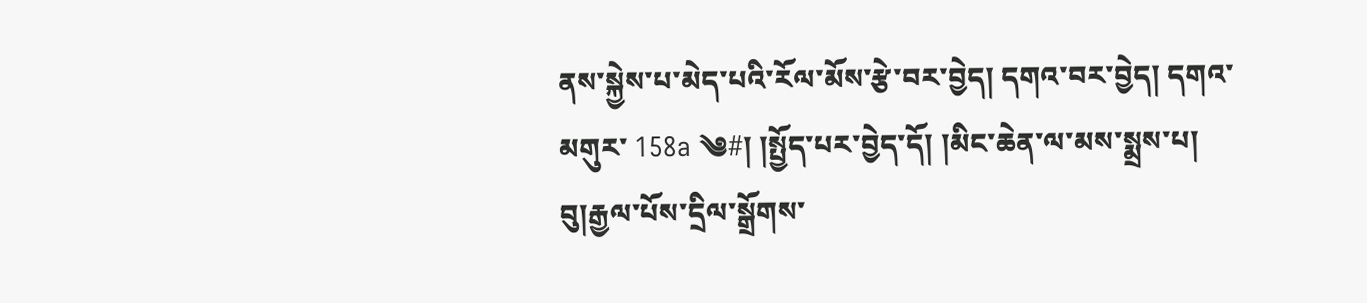ནས་སྐྱེས་པ་མེད་པའི་རོལ་མོས་རྩེ་བར་བྱེད། དགའ་བར་བྱེད། དགའ་མགུར་ 158a ༄#། །སྤྱོད་པར་བྱེད་དོ། །མིང་ཆེན་ལ་མས་སྨྲས་པ། བུ།རྒྱལ་པོས་དྲིལ་སྒྲོགས་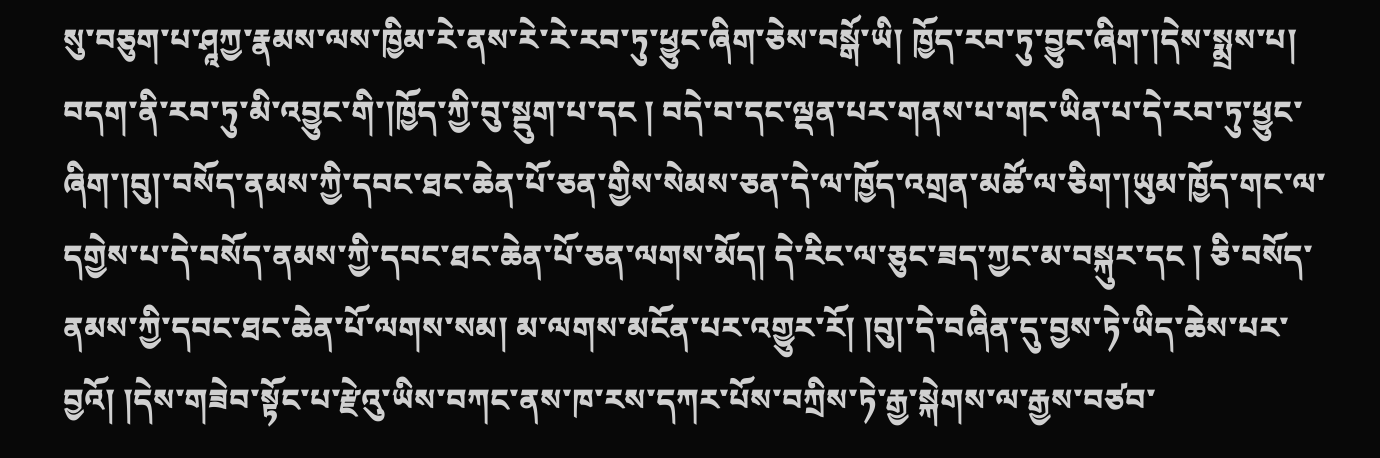སུ་བཅུག་པ་ཤཱཀྱ་རྣམས་ལས་ཁྱིམ་རེ་ནས་རེ་རེ་རབ་ཏུ་ཕྱུང་ཞིག་ཅེས་བསྒོ་ཡི། ཁྱོད་རབ་ཏུ་བྱུང་ཞིག་།དེས་སྨྲས་པ། བདག་ནི་རབ་ཏུ་མི་འབྱུང་གི་།ཁྱོད་ཀྱི་བུ་སྡུག་པ་དང ། བདེ་བ་དང་ལྡན་པར་གནས་པ་གང་ཡིན་པ་དེ་རབ་ཏུ་ཕྱུང་ཞིག་།བུ།་བསོད་ནམས་ཀྱི་དབང་ཐང་ཆེན་པོ་ཅན་གྱིས་སེམས་ཅན་དེ་ལ་ཁྱོད་འགྲན་མཚོ་ལ་ཅིག་།ཡུམ་ཁྱོད་གང་ལ་དགྱེས་པ་དེ་བསོད་ནམས་ཀྱི་དབང་ཐང་ཆེན་པོ་ཅན་ལགས་མོད། དེ་རིང་ལ་ཅུང་ཟད་ཀྱང་མ་བསྐུར་དང ། ཅི་བསོད་ནམས་ཀྱི་དབང་ཐང་ཆེན་པོ་ལགས་སམ། མ་ལགས་མངོན་པར་འགྱུར་རོ། །བུ།་དེ་བཞིན་དུ་བྱས་ཏེ་ཡིད་ཆེས་པར་བྱའོ། །དེས་གཟེབ་སྟོང་པ་རྫེའུ་ཡིས་བཀང་ནས་ཁ་རས་དཀར་པོས་བཀྲིས་ཏེ་རྒྱ་སྐེགས་ལ་རྒྱས་བཙབ་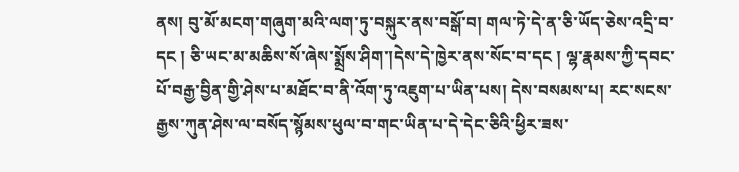ནས། བུ་མོ་མངག་གཞུག་མའི་ལག་ཏུ་བསྐུར་ནས་བསྒོ་བ། གལ་ཏེ་དེ་ན་ཅི་ཡོད་ཅེས་འདྲི་བ་དང ། ཅི་ཡང་མ་མཆིས་སོ་ཞེས་སྨྲོས་ཤིག་།དེས་དེ་ཁྱེར་ནས་སོང་བ་དང ། ལྷ་རྣམས་ཀྱི་དབང་པོ་བརྒྱ་བྱིན་གྱི་ཤེས་པ་མཐོང་བ་ནི་འོག་ཏུ་འཇུག་པ་ཡིན་པས། དེས་བསམས་པ། རང་སངས་རྒྱས་ཀུན་ཤེས་ལ་བསོད་སྙོམས་ཕུལ་བ་གང་ཡིན་པ་དེ་དེང་ཅིའི་ཕྱིར་ཟས་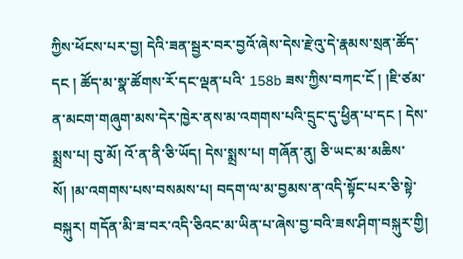ཀྱིས་ཕོངས་པར་བྱ། དེའི་ཟན་སྦྱར་བར་བྱའོ་ཞེས་དེས་རྫེའུ་དེ་རྣམས་སྲན་ཚོད་དང ། ཚོད་མ་སྣ་ཚོགས་རོ་དང་ལྡན་པའི་ 158b ཟས་ཀྱིས་བཀང་ངོ ། །ཇི་ཙམ་ན་མངག་གཞུག་མས་དེར་ཁྱེར་ནས་མ་འགགས་པའི་དྲུང་དུ་ཕྱིན་པ་དང ། དེས་སྨྲས་པ། བུ་མོ། འོ་ན་ནི་ཅི་ཡོད། དེས་སྨྲས་པ། གཞོན་ནུ། ཅི་ཡང་མ་མཆིས་སོ། །མ་འགགས་པས་བསམས་པ། བདག་ལ་མ་བྱམས་ན་འདི་སྟོང་པར་ཅི་སྟེ་བསྐུར། གདོན་མི་ཟ་བར་འདི་ཅིའང་མ་ཡིན་པ་ཞེས་བྱ་བའི་ཟས་ཤིག་བསྐུར་གྱི།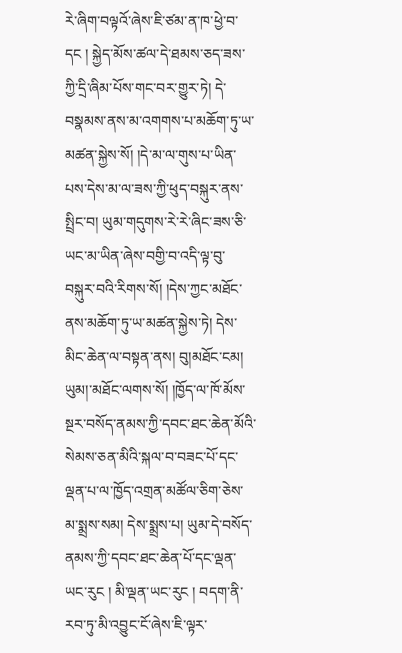རེ་ཞིག་བལྟའོ་ཞེས་ཇི་ཙམ་ན་ཁ་ཕྱེ་བ་དང ། སྐྱེད་མོས་ཚལ་དེ་ཐམས་ཅད་ཟས་ཀྱི་དྲི་ཞིམ་པོས་གང་བར་གྱུར་ཏེ། དེ་བསྣམས་ནས་མ་འགགས་པ་མཆོག་ཏུ་ཡ་མཚན་སྐྱེས་སོ། །དེ་མ་ལ་གུས་པ་ཡིན་པས་དེས་མ་ལ་ཟས་ཀྱི་ཕུད་བསྐུར་ནས་སྤྲིང་བ། ཡུམ་གདུགས་རེ་རེ་ཞིང་ཟས་ཅི་ཡང་མ་ཡིན་ཞེས་བགྱི་བ་འདི་ལྟ་བུ་བསྐུར་བའི་རིགས་སོ། །དེས་ཀྱང་མཐོང་ནས་མཆོག་ཏུ་ཡ་མཚན་སྐྱེས་ཏེ། དེས་མིང་ཆེན་ལ་བསྟན་ནས། བུ།མཐོང་ངམ། ཡུམ།་མཐོང་ལགས་སོ། །ཁྱོད་ལ་ཁོ་མོས་སྔར་བསོད་ནམས་ཀྱི་དབང་ཐང་ཆེན་མོའི་སེམས་ཅན་མིའི་སྐལ་བ་བཟང་པོ་དང་ལྡན་པ་ལ་ཁྱོད་འགྲན་མཚོལ་ཅིག་ཅེས་མ་སྨྲས་སམ། དེས་སྨྲས་པ། ཡུམ་དེ་བསོད་ནམས་ཀྱི་དབང་ཐང་ཆེན་པོ་དང་ལྡན་ཡང་རུང ། མི་ལྡན་ཡང་རུང ། བདག་ནི་རབ་ཏུ་མི་འབྱུང་ངོ་ཞེས་ཇི་ལྟར་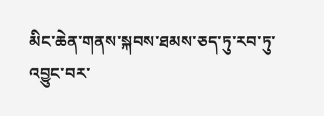མིང་ཆེན་གནས་སྐབས་ཐམས་ཅད་ཏུ་རབ་ཏུ་འབྱུང་བར་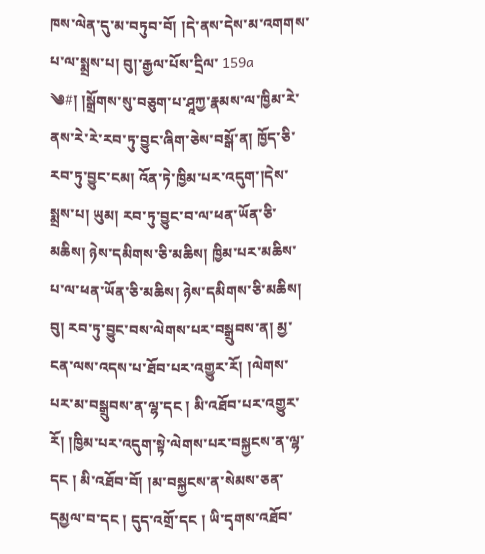ཁས་ལེན་དུ་མ་བཏུབ་བོ། །དེ་ནས་དེས་མ་འགགས་པ་ལ་སྨྲས་པ། བུ།་རྒྱལ་པོས་དྲིལ་ 159a ༄#། །སྒྲོགས་སུ་བཅུག་པ་ཤཱཀྱ་རྣམས་ལ་ཁྱིམ་རེ་ནས་རེ་རེ་རབ་ཏུ་བྱུང་ཞིག་ཅེས་བསྒོ་ན། ཁྱོད་ཅི་རབ་ཏུ་བྱུང་ངམ། འོན་ཏེ་ཁྱིམ་པར་འདུག་།དེས་སྨྲས་པ། ཡུམ། རབ་ཏུ་བྱུང་བ་ལ་ཕན་ཡོན་ཅི་མཆིས། ཉེས་དམིགས་ཅི་མཆིས། ཁྱིམ་པར་མཆིས་པ་ལ་ཕན་ཡོན་ཅི་མཆིས། ཉེས་དམིགས་ཅི་མཆིས། བུ། རབ་ཏུ་བྱུང་བས་ལེགས་པར་བསྒྲུབས་ན། མྱ་ངན་ལས་འདས་པ་ཐོབ་པར་འགྱུར་རོ། །ལེགས་པར་མ་བསྒྲུབས་ན་ལྷ་དང ། མི་འཐོབ་པར་འགྱུར་རོ། །ཁྱིམ་པར་འདུག་སྟེ་ལེགས་པར་བསྐྱངས་ན་ལྷ་དང ། མི་འཐོབ་བོ། །མ་བསྐྱངས་ན་སེམས་ཅན་དམྱལ་བ་དང ། དུད་འགྲོ་དང ། ཡི་དྭགས་འཐོབ་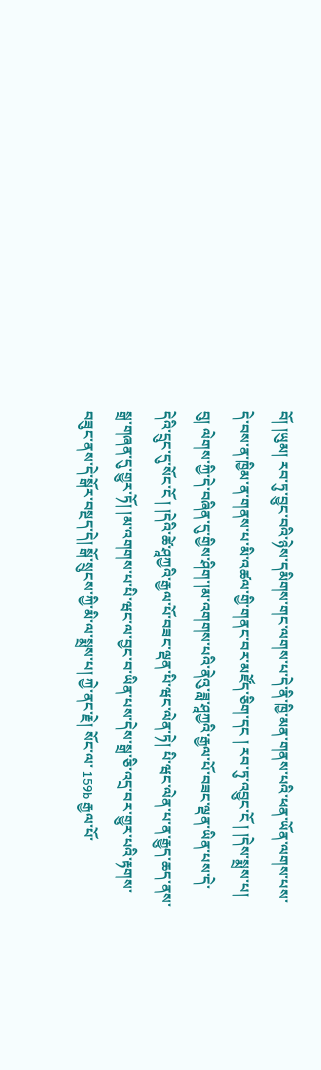བོ། །ཡུམ། རབ་ཏུ་བྱུང་བའི་ཉེས་དམིགས་གང་ལགས་པ་དེ་ནི་ཁྱི་མན་གནས་པའི་ཕན་ཡོན་ལགས་པས་དེ་བས་ན་ཁྱིམ་ན་གནས་པ་མི་འཚལ་གྱི་གནང་བར་མཛོད་ཅིག་དང ། རབ་ཏུ་འབྱུང་ངོ ། །དེས་སྨྲས་པ། བུ། ལེགས་ཀྱི་དེ་བཞིན་དུ་གྱིས་ཤིག་།མ་འགགས་པའི་ནེའུ་ཟླ་ཤཱཀྱའི་རྒྱལ་པོ་བཟང་ལྡན་ཡིན་པས་དེ་དེའི་དྲུང་དུ་སོང་ངོ ། །དེའི་ཚེ་ཤཱཀྱའི་རྒྱལ་པོ་བཟང་ལྡན་པི་ཝང་ལེན་ཏེ། པི་ཝང་ལེན་པ་ན་རྒྱུད་ཆད་ནས་སྒྲ་གཞན་དུ་གྱུར་ཏོ། །མ་འགགས་པ་པི་ཝང་ལ་བྱང་བ་ཡིན་པས་དེས་སྒྲ་ཅི་འདྲ་བར་གྱུར་པའི་རྟགས་བཟུང་ནས་དེ་སྒོར་བསྔད་དེ། སྒོ་སྲུངས་ཀྱི་མི་ལ་སྨྲས་པ། ཀྱེ་ནང་རྗེ། སོང་ལ་ 159b རྒྱལ་པོ་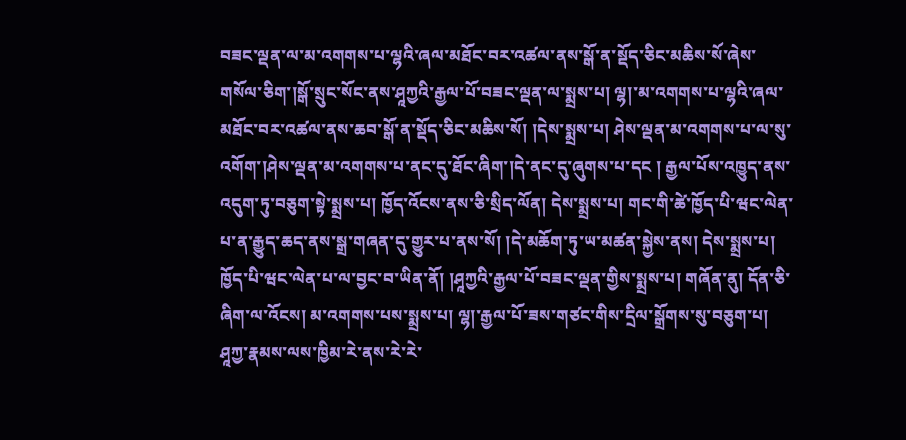བཟང་ལྡན་ལ་མ་འགགས་པ་ལྷའི་ཞལ་མཐོང་བར་འཚལ་ནས་སྒོ་ན་སྡོད་ཅིང་མཆིས་སོ་ཞེས་གསོལ་ཅིག་།སྒོ་སྲུང་སོང་ནས་ཤཱཀྱའི་རྒྱལ་པོ་བཟང་ལྡན་ལ་སྨྲས་པ། ལྷ།་མ་འགགས་པ་ལྷའི་ཞལ་མཐོང་བར་འཚལ་ནས་ཆབ་སྒོ་ན་སྡོད་ཅིང་མཆིས་སོ། །དེས་སྨྲས་པ། ཤེས་ལྡན་མ་འགགས་པ་ལ་སུ་འགོག་།ཤེས་ལྡན་མ་འགགས་པ་ནང་དུ་ཐོང་ཞིག་།དེ་ནང་དུ་ཞུགས་པ་དང ། རྒྱལ་པོས་འཁྱུད་ནས་འདུག་ཏུ་བཅུག་སྟེ་སྨྲས་པ། ཁྱོད་འོངས་ནས་ཅི་སྲིད་ལོན། དེས་སྨྲས་པ། གང་གི་ཚེ་ཁྱོད་པི་ཝང་ལེན་པ་ན་རྒྱུད་ཆད་ནས་སྒྲ་གཞན་དུ་གྱུར་པ་ནས་སོ། །དེ་མཆོག་ཏུ་ཡ་མཚན་སྐྱེས་ནས། དེས་སྨྲས་པ། ཁྱོད་པི་ཝང་ལེན་པ་ལ་བྱང་བ་ཡིན་ནོ། །ཤཱཀྱའི་རྒྱལ་པོ་བཟང་ལྡན་གྱིས་སྨྲས་པ། གཞོན་ནུ། དོན་ཅི་ཞིག་ལ་འོངས། མ་འགགས་པས་སྨྲས་པ། ལྷ།་རྒྱལ་པོ་ཟས་གཙང་གིས་དྲིལ་སྒྲོགས་སུ་བཅུག་པ། ཤཱཀྱ་རྣམས་ལས་ཁྱིམ་རེ་ནས་རེ་རེ་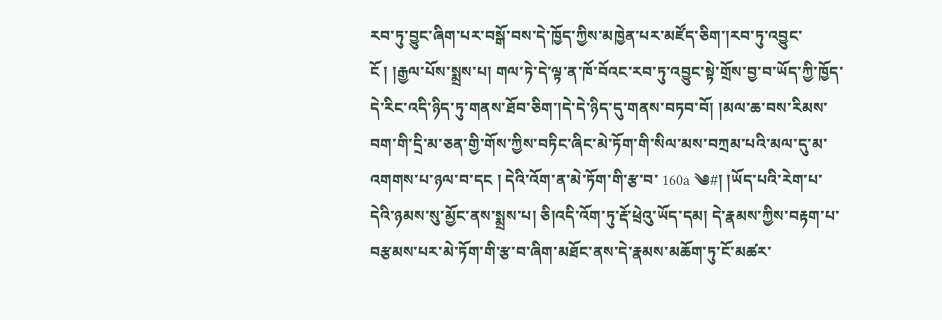རབ་ཏུ་བྱུང་ཞིག་པར་བསྒོ་བས་དེ་ཁྱོད་ཀྱིས་མཁྱེན་པར་མཛོད་ཅིག་།རབ་ཏུ་འབྱུང་ངོ ། །རྒྱལ་པོས་སྨྲས་པ། གལ་ཏེ་དེ་ལྟ་ན་ཁོ་བོའང་རབ་ཏུ་འབྱུང་སྟེ་གྲོས་བྱ་བ་ཡོད་ཀྱི་ཁྱོད་དེ་རིང་འདི་ཉིད་ཏུ་གནས་ཐོབ་ཅིག་།དེ་དེ་ཉིད་དུ་གནས་བཏབ་བོ། །མལ་ཆ་བས་རིམས་བག་གི་དྲི་མ་ཅན་གྱི་གོས་ཀྱིས་བཏིང་ཞིང་མེ་ཏོག་གི་སིལ་མས་བཀྲམ་པའི་མལ་དུ་མ་འགགས་པ་ཉལ་བ་དང ། དེའི་འོག་ན་མེ་ཏོག་གི་རྩ་བ་ 160a ༄#། །ཡོད་པའི་རེག་པ་དེའི་ཉམས་སུ་མྱོང་ནས་སྨྲས་པ། ཅི།འདི་འོག་ཏུ་རྡོ་ཕྲེའུ་ཡོད་དམ། དེ་རྣམས་ཀྱིས་བརྟག་པ་བརྩམས་པར་མེ་ཏོག་གི་རྩ་བ་ཞིག་མཐོང་ནས་དེ་རྣམས་མཆོག་ཏུ་ངོ་མཚར་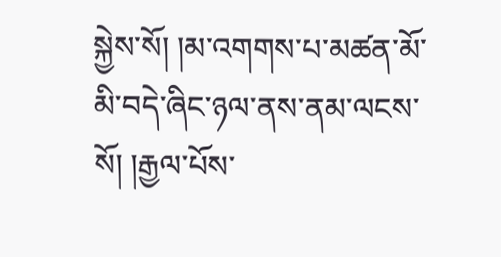སྐྱེས་སོ། །མ་འགགས་པ་མཚན་མོ་མི་བདེ་ཞིང་ཉལ་ནས་ནམ་ལངས་སོ། །རྒྱལ་པོས་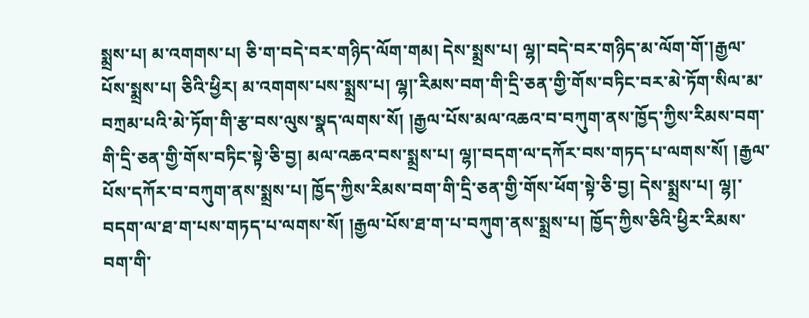སྨྲས་པ། མ་འགགས་པ། ཅི་ག་བདེ་བར་གཉིད་ལོག་གམ། དེས་སྨྲས་པ། ལྷ།་བདེ་བར་གཉིད་མ་ལོག་གོ་།རྒྱལ་པོས་སྨྲས་པ། ཅིའི་ཕྱིར། མ་འགགས་པས་སྨྲས་པ། ལྷ།་རིམས་བག་གི་དྲི་ཅན་གྱི་གོས་བཏིང་བར་མེ་ཏོག་སིལ་མ་བཀྲམ་པའི་མེ་ཏོག་གི་རྩ་བས་ལུས་སྣད་ལགས་སོ། །རྒྱལ་པོས་མལ་འཆའ་བ་བཀུག་ནས་ཁྱོད་ཀྱིས་རིམས་བག་གི་དྲི་ཅན་གྱི་གོས་བཏིང་སྟེ་ཅི་བྱ། མལ་འཆའ་བས་སྨྲས་པ། ལྷ།་བདག་ལ་དཀོར་བས་གཏད་པ་ལགས་སོ། །རྒྱལ་པོས་དཀོར་བ་བཀུག་ནས་སྨྲས་པ། ཁྱོད་ཀྱིས་རིམས་བག་གི་དྲི་ཅན་གྱི་གོས་ཕོག་སྟེ་ཅི་བྱ། དེས་སྨྲས་པ། ལྷ།་བདག་ལ་ཐ་ག་པས་གཏད་པ་ལགས་སོ། །རྒྱལ་པོས་ཐ་ག་པ་བཀུག་ནས་སྨྲས་པ། ཁྱོད་ཀྱིས་ཅིའི་ཕྱིར་རིམས་བག་གི་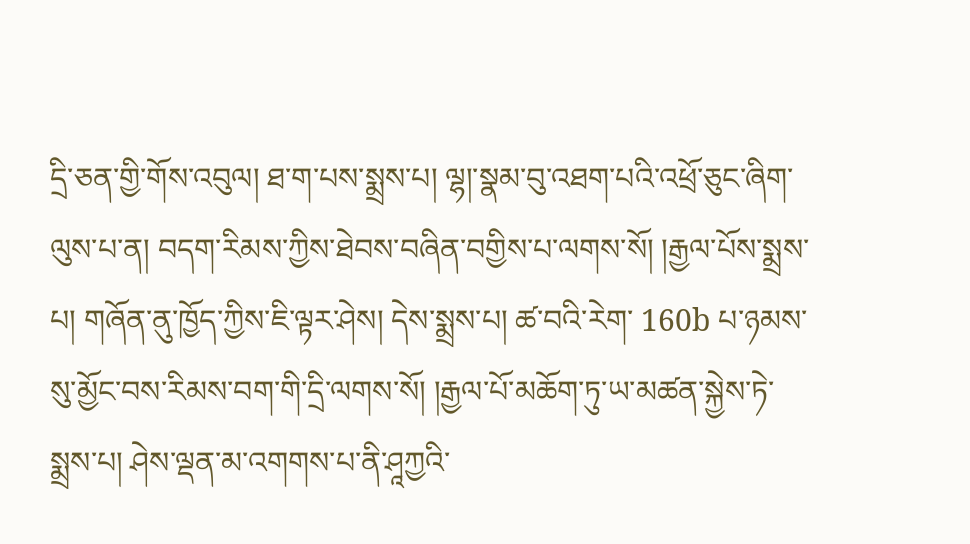དྲི་ཅན་གྱི་གོས་འབུལ། ཐ་ག་པས་སྨྲས་པ། ལྷ།་སྣམ་བུ་འཐག་པའི་འཕྲོ་ཅུང་ཞིག་ལུས་པ་ན། བདག་རིམས་ཀྱིས་ཐེབས་བཞིན་བགྱིས་པ་ལགས་སོ། །རྒྱལ་པོས་སྨྲས་པ། གཞོན་ནུ་ཁྱོད་ཀྱིས་ཇི་ལྟར་ཤེས། དེས་སྨྲས་པ། ཚ་བའི་རེག་ 160b པ་ཉམས་སུ་མྱོང་བས་རིམས་བག་གི་དྲི་ལགས་སོ། །རྒྱལ་པོ་མཆོག་ཏུ་ཡ་མཚན་སྐྱེས་ཏེ་སྨྲས་པ། ཤེས་ལྡན་མ་འགགས་པ་ནི་ཤཱཀྱའི་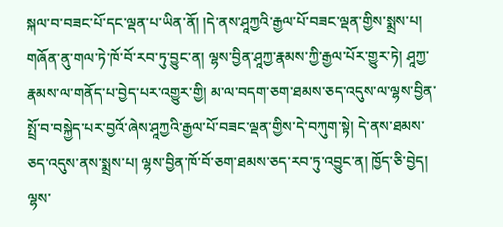སྐལ་བ་བཟང་པོ་དང་ལྡན་པ་ཡིན་ནོ། །དེ་ནས་ཤཱཀྱའི་རྒྱལ་པོ་བཟང་ལྡན་གྱིས་སྨྲས་པ། གཞོན་ནུ་གལ་ཏེ་ཁོ་བོ་རབ་ཏུ་བྱུང་ན། ལྷས་བྱིན་ཤཱཀྱ་རྣམས་ཀྱི་རྒྱལ་པོར་གྱུར་ཏེ། ཤཱཀྱ་རྣམས་ལ་གནོད་པ་བྱེད་པར་འགྱུར་གྱི། མ་ལ་བདག་ཅག་ཐམས་ཅད་འདུས་ལ་ལྷས་བྱིན་སྤྲོ་བ་བསྐྱེད་པར་བྱའོ་ཞེས་ཤཱཀྱའི་རྒྱལ་པོ་བཟང་ལྡན་གྱིས་དེ་བཀུག་སྟེ། དེ་ནས་ཐམས་ཅད་འདུས་ནས་སྨྲས་པ། ལྷས་བྱིན་ཁོ་བོ་ཅག་ཐམས་ཅད་རབ་ཏུ་འབྱུང་ན། ཁྱོད་ཅི་བྱེད། ལྷས་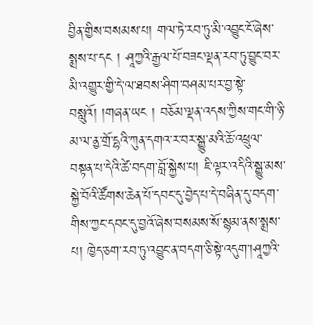བྱིན་གྱིས་བསམས་པ། གལ་ཏེ་རབ་ཏུ་མི་འབྱུང་ངོ་ཞེས་སྨྲས་པ་དང ། ཤཱཀྱའི་རྒྱལ་པོ་བཟང་ལྡན་རབ་ཏུ་བྱུང་བར་མི་འགྱུར་གྱི་དེ་ལ་ཐབས་ཤིག་བཤམ་པར་བྱ་སྟེ་བསླུའོ། །གཞན་ཡང ། བཅོམ་ལྡན་འདས་ཀྱིས་གང་གི་ཉི་མ་ལ་ནྱ་གྲོ་དྷའི་ཀུན་དགའ་ར་བར་སྒྱུ་མའི་ཆོ་འཕྲུལ་བསྟན་པ་དེའི་ཚེ་བདག་བློ་སྐྱེས་པ། ཇི་ལྟར་འདིའི་སྒྱུ་མས་སྐྱེ་བོའི་ཚོགས་ཆེན་པོ་དབང་དུ་བྱེད་པ་དེ་བཞིན་དུ་བདག་གིས་ཀྱང་དབང་དུ་བྱའོ་ཞེས་བསམས་སོ་སྙམ་ནས་སྨྲས་པ། ཁྱེད་ཅག་རབ་ཏུ་འབྱུང་ན་བདག་ཅི་སྟེ་འདུག་།ཤཱཀྱའི་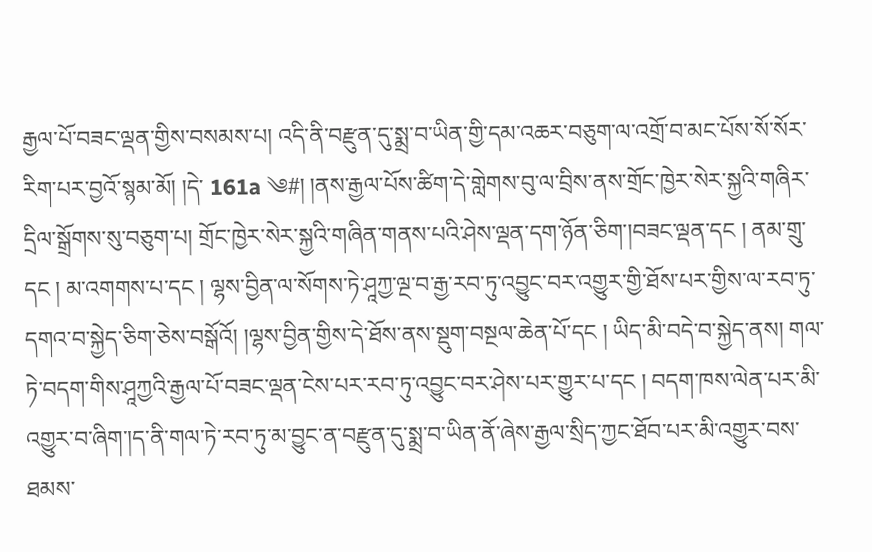རྒྱལ་པོ་བཟང་ལྡན་གྱིས་བསམས་པ། འདི་ནི་བརྫུན་དུ་སྨྲ་བ་ཡིན་གྱི་དམ་འཆར་བཅུག་ལ་འགྲོ་བ་མང་པོས་སོ་སོར་རིག་པར་བྱའོ་སྙམ་མོ། །དེ་ 161a ༄#། །ནས་རྒྱལ་པོས་ཚིག་དེ་གླེགས་བུ་ལ་བྲིས་ནས་གྲོང་ཁྱེར་སེར་སྐྱའི་གཞིར་དྲིལ་སྒྲོགས་སུ་བཅུག་པ། གྲོང་ཁྱེར་སེར་སྐྱའི་གཞིན་གནས་པའི་ཤེས་ལྡན་དག་ཉོན་ཅིག་།བཟང་ལྡན་དང ། ནམ་གྲུ་དང ། མ་འགགས་པ་དང ། ལྷས་བྱིན་ལ་སོགས་ཏེ་ཤཱཀྱ་ལྔ་བ་རྒྱ་རབ་ཏུ་འབྱུང་བར་འགྱུར་གྱི་ཐོས་པར་གྱིས་ལ་རབ་ཏུ་དགའ་བ་སྐྱེད་ཅིག་ཅེས་བསྒོའོ། །ལྷས་བྱིན་གྱིས་དེ་ཐོས་ནས་སྡུག་བསྔལ་ཆེན་པོ་དང ། ཡིད་མི་བདེ་བ་སྐྱེད་ནས། གལ་ཏེ་བདག་གིས་ཤཱཀྱའི་རྒྱལ་པོ་བཟང་ལྡན་ངེས་པར་རབ་ཏུ་འབྱུང་བར་ཤེས་པར་གྱུར་པ་དང ། བདག་ཁས་ལེན་པར་མི་འགྱུར་བ་ཞིག་།ད་ནི་གལ་ཏེ་རབ་ཏུ་མ་བྱུང་ན་བརྫུན་དུ་སྨྲ་བ་ཡིན་ནོ་ཞེས་རྒྱལ་སྲིད་ཀྱང་ཐོབ་པར་མི་འགྱུར་བས་ཐམས་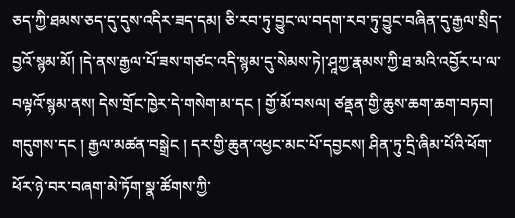ཅད་ཀྱི་ཐམས་ཅད་དུ་དུས་འདིར་ཟད་དམ། ཅི་རབ་ཏུ་བྱུང་ལ་བདག་རབ་ཏུ་བྱུང་བཞིན་དུ་རྒྱལ་སྲིད་བྱའོ་སྙམ་མོ། །དེ་ནས་རྒྱལ་པོ་ཟས་གཙང་འདི་སྙམ་དུ་སེམས་ཏེ།་ཤཱཀྱ་རྣམས་ཀྱི་ཐ་མའི་འབྱོར་པ་ལ་བལྟའོ་སྙམ་ནས། དེས་གྲོང་ཁྱེར་དེ་གསེག་མ་དང ། གྱོ་མོ་བསལ། ཙནྡན་གྱི་ཆུས་ཆག་ཆག་བཏབ། གདུགས་དང ། རྒྱལ་མཚན་བསྒྲེང ། དར་གྱི་ཆུན་འཕྱང་མང་པོ་དབྱངས། ཤིན་ཏུ་དྲི་ཞིམ་པོའི་ཕོག་ཕོར་ཉེ་བར་བཞག་མེ་ཏོག་སྣ་ཚོགས་ཀྱི་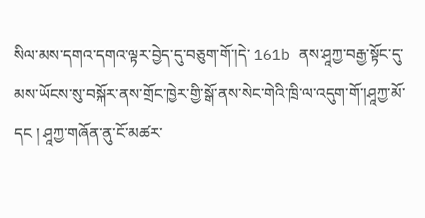སིལ་མས་དགའ་དགའ་ལྟར་བྱེད་དུ་བཅུག་གོ་།དེ་ 161b ནས་ཤཱཀྱ་བརྒྱ་སྟོང་དུ་མས་ཡོངས་སུ་བསྐོར་ནས་གྲོང་ཁྱེར་གྱི་སྒོ་ནས་སེང་གེའི་ཁྲི་ལ་འདུག་གོ་།ཤཱཀྱ་མོ་དང ། ཤཱཀྱ་གཞོན་ནུ་ངོ་མཚར་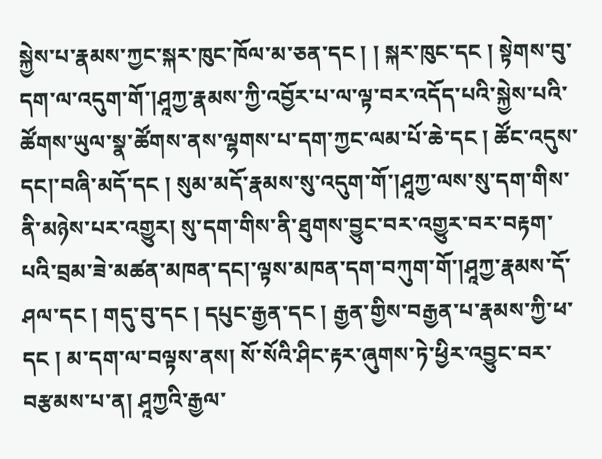སྐྱེས་པ་རྣམས་ཀྱང་སྐར་ཁུང་ཁོལ་མ་ཅན་དང ། ། སྐར་ཁུང་དང ། སྟེགས་བུ་དག་ལ་འདུག་གོ་།ཤཱཀྱ་རྣམས་ཀྱི་འབྱོར་པ་ལ་ལྟ་བར་འདོད་པའི་སྐྱེས་པའི་ཚོགས་ཡུལ་སྣ་ཚོགས་ནས་ལྷགས་པ་དག་ཀྱང་ལམ་པོ་ཆེ་དང ། ཚོང་འདུས་དང།་བཞི་མདོ་དང ། སུམ་མདོ་རྣམས་སུ་འདུག་གོ་།ཤཱཀྱ་ལས་སུ་དག་གིས་ནི་མཉེས་པར་འགྱུར། སུ་དག་གིས་ནི་ཐུགས་བྱུང་བར་འགྱུར་བར་བརྟག་པའི་བྲམ་ཟེ་མཚན་མཁན་དང།་ལྟས་མཁན་དག་བཀུག་གོ་།ཤཱཀྱ་རྣམས་དོ་ཤལ་དང ། གདུ་བུ་དང ། དཔུང་རྒྱན་དང ། རྒྱན་གྱིས་བརྒྱན་པ་རྣམས་ཀྱི་ཕ་དང ། མ་དག་ལ་བལྟས་ནས། སོ་སོའི་ཤིང་རྟར་ཞུགས་ཏེ་ཕྱིར་འབྱུང་བར་བརྩམས་པ་ན། ཤཱཀྱའི་རྒྱལ་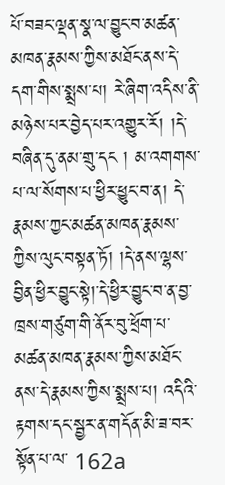པོ་བཟང་ལྡན་སྣ་ལ་བྱུང་བ་མཚན་མཁན་རྣམས་ཀྱིས་མཐོང་ནས་དེ་དག་གིས་སྨྲས་པ། རེ་ཞིག་འདིས་ནི་མཉེས་པར་བྱེད་པར་འགྱུར་རོ། །དེ་བཞིན་དུ་ནམ་གྲུ་དང ། མ་འགགས་པ་ལ་སོགས་པ་ཕྱིར་ཕྱུང་བ་ན། དེ་རྣམས་ཀྱང་མཚན་མཁན་རྣམས་ཀྱིས་ལུང་བསྟན་ཏོ། །དེ་ནས་ལྷས་བྱིན་ཕྱིར་བྱུང་སྟེ།་དེ་ཕྱིར་བྱུང་བ་ན་བྱ་ཁྲས་གཙུག་གི་ནོར་བུ་ཕྲོག་པ་མཚན་མཁན་རྣམས་ཀྱིས་མཐོང་ནས་དེ་རྣམས་ཀྱིས་སྨྲས་པ། འདིའི་རྟགས་དང་སྦྱར་ན་གདོན་མི་ཟ་བར་སྟོན་པ་ལ་ 162a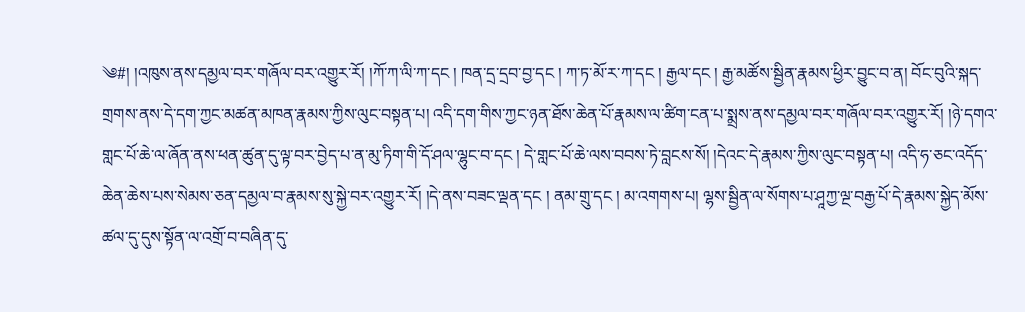༄#། །འཁུས་ནས་དམྱལ་བར་གཞོལ་བར་འགྱུར་རོ། །ཀོ་ཀ་ལི་ཀ་དང ། ཁན་དྲ་དྲབ་བྱ་དང ། ཀ་ཏ་མོ་ར་ཀ་དང ། རྒྱལ་དང ། རྒྱ་མཚོས་སྦྱིན་རྣམས་ཕྱིར་བྱུང་བ་ན། བོང་བུའི་སྐད་གྲགས་ནས་དེ་དག་ཀྱང་མཚན་མཁན་རྣམས་ཀྱིས་ལུང་བསྟན་པ། འདི་དག་གིས་ཀྱང་ཉན་ཐོས་ཆེན་པོ་རྣམས་ལ་ཚིག་ངན་པ་སྨྲས་ནས་དམྱལ་བར་གཞོལ་བར་འགྱུར་རོ། །ཉེ་དགའ་གླང་པོ་ཆེ་ལ་ཞོན་ནས་ཕན་ཚུན་དུ་ལྟ་བར་བྱེད་པ་ན་མུ་ཏིག་གི་དོ་ཤལ་ལྷུང་བ་དང ། དེ་གླང་པོ་ཆེ་ལས་བབས་ཏེ་བླངས་སོ། །དེའང་དེ་རྣམས་ཀྱིས་ལུང་བསྟན་པ། འདི་ཧ་ཅང་འདོད་ཆེན་ཆེས་པས་སེམས་ཅན་དམྱལ་བ་རྣམས་སུ་སྐྱེ་བར་འགྱུར་རོ། །དེ་ནས་བཟང་ལྡན་དང ། ནམ་གྲུ་དང ། མ་འགགས་པ། ལྷས་སྦྱིན་ལ་སོགས་པ་ཤཱཀྱ་ལྔ་བརྒྱ་པོ་དེ་རྣམས་སྐྱེད་མོས་ཚལ་དུ་དུས་སྟོན་ལ་འགྲོ་བ་བཞིན་དུ་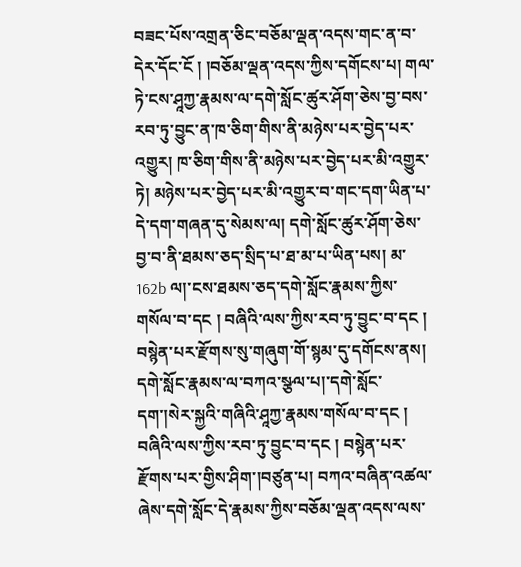བཟང་པོས་འགྲན་ཅིང་བཅོམ་ལྡན་འདས་གང་ན་བ་དེར་དོང་ངོ ། །བཅོམ་ལྡན་འདས་ཀྱིས་དགོངས་པ། གལ་ཏེ་ངས་ཤཱཀྱ་རྣམས་ལ་དགེ་སློང་ཚུར་ཤོག་ཅེས་བྱ་བས་རབ་ཏུ་བྱུང་ན་ཁ་ཅིག་གིས་ནི་མཉེས་པར་བྱེད་པར་འགྱུར། ཁ་ཅིག་གིས་ནི་མཉེས་པར་བྱེད་པར་མི་འགྱུར་ཏེ། མཉེས་པར་བྱེད་པར་མི་འགྱུར་བ་གང་དག་ཡིན་པ་དེ་དག་གཞན་དུ་སེམས་ལ། དགེ་སློང་ཚུར་ཤོག་ཅེས་བྱ་བ་ནི་ཐམས་ཅད་སྲིད་པ་ཐ་མ་པ་ཡིན་པས། མ་ 162b ལ།་ངས་ཐམས་ཅད་དགེ་སློང་རྣམས་ཀྱིས་གསོལ་བ་དང ། བཞིའི་ལས་ཀྱིས་རབ་ཏུ་བྱུང་བ་དང ། བསྙེན་པར་རྫོགས་སུ་གཞུག་གོ་སྙམ་དུ་དགོངས་ནས། དགེ་སློང་རྣམས་ལ་བཀའ་སྩལ་པ།་དགེ་སློང་དག་།སེར་སྐྱའི་གཞིའི་ཤཱཀྱ་རྣམས་གསོལ་བ་དང ། བཞིའི་ལས་ཀྱིས་རབ་ཏུ་བྱུང་བ་དང ། བསྙེན་པར་རྫོགས་པར་གྱིས་ཤིག་།བཙུན་པ། བཀའ་བཞིན་འཚལ་ཞེས་དགེ་སློང་དེ་རྣམས་ཀྱིས་བཅོམ་ལྡན་འདས་ལས་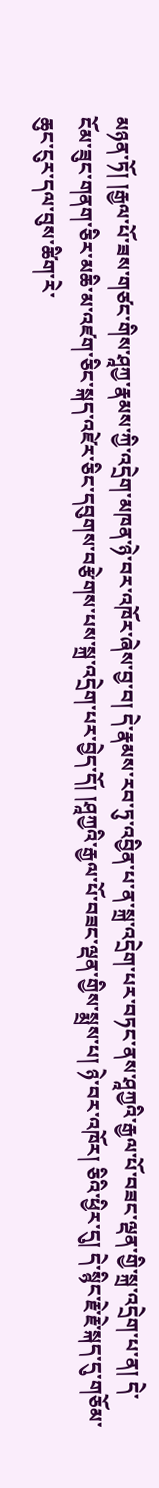མཉན་ཏོ། །རྒྱལ་པོ་ཟས་གཙང་གིས་ཤཱཀྱ་རྣམས་ཀྱི་འདྲེག་མཁན་ཉེ་བར་འཁོར་ཞེས་བྱ་བ། དེ་རྣམས་རབ་ཏུ་འབྱིན་པ་ན་སྐྲ་འདྲེག་པར་བཏང་ནས་ཤཱཀྱའི་རྒྱལ་པོ་བཟང་ལྡན་གྱི་སྐྲ་འདྲེག་པ་ན། དེ་ངོམ་ཟུང་གནག་ཅིར་མཆི་མ་འཛག་ཅིང་སྐད་འཛེར་ཅིང་དབུགས་བརྩེགས་པས་སྐྲ་འདྲེག་པར་བྱེད་དོ། །ཤཱཀྱའི་རྒྱལ་པོ་བཟང་ལྡན་གྱིས་སྨྲས་པ། ཉེ་བར་འཁོར། ཅིའི་ཕྱིར་དུ། དེ་སྙིང་རྗེ་རྗེ་སྐད་དུ་གཅོམ་ཆུང་ངུར་དལ་བུས་ཚིག་རེ་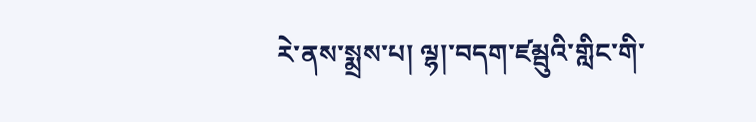རེ་ནས་སྨྲས་པ། ལྷ།་བདག་ཛམྦུའི་གླིང་གི་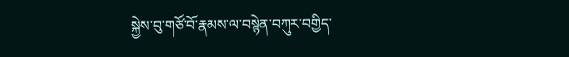སྐྱེས་བུ་གཙོ་བོ་རྣམས་ལ་བསྙེན་བཀུར་བགྱིད་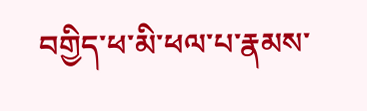བགྱིད་ཕ་མི་ཕལ་པ་རྣམས་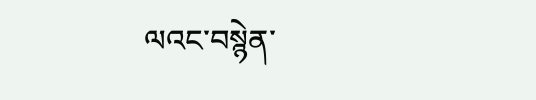ལའང་བསྙེན་